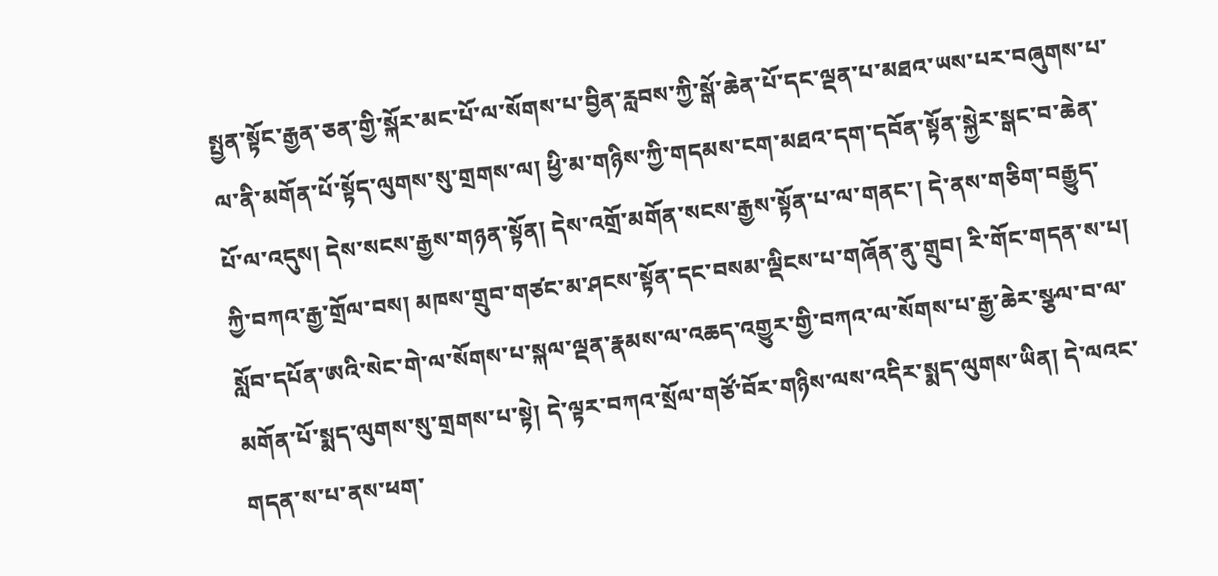སྤྱན་སྟོང་རྒྱན་ཅན་གྱི་སྐོར་མང་པོ་ལ་སོགས་པ་བྱིན་རླབས་ཀྱི་སྒོ་ཆེན་པོ་དང་ལྡན་པ་མཐའ་ཡས་པར་བཞུགས་པ་ལ་ནི་མགོན་པོ་སྟོད་ལུགས་སུ་གྲགས་ལ། ཕྱི་མ་གཉིས་ཀྱི་གདམས་ངག་མཐའ་དག་དབོན་སྟོན་སྐྱེར་སྒང་བ་ཆེན་པོ་ལ་འདུས། དེས་སངས་རྒྱས་གཉན་སྟོན། དེས་འགྲོ་མགོན་སངས་རྒྱས་སྟོན་པ་ལ་གནང་། དེ་ནས་གཅིག་བརྒྱུད་ཀྱི་བཀའ་རྒྱ་གྲོལ་བས། མཁས་གྲུབ་གཙང་མ་ཤངས་སྟོན་དང་བསམ་ལྡིངས་པ་གཞོན་ནུ་གྲུབ། རི་གོང་གདན་ས་པ། སློབ་དཔོན་ཨའི་སེང་གེ་ལ་སོགས་པ་སྐལ་ལྡན་རྣམས་ལ་འཆད་འགྱུར་གྱི་བཀའ་ལ་སོགས་པ་རྒྱ་ཆེར་སྩལ་བ་ལ་མགོན་པོ་སྨད་ལུགས་སུ་གྲགས་པ་སྟེ། དེ་ལྟར་བཀའ་སྲོལ་གཙོ་བོར་གཉིས་ལས་འདིར་སྨད་ལུགས་ཡིན། དེ་ལའང་གདན་ས་པ་ནས་ཕག་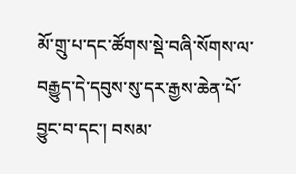མོ་གྲུ་པ་དང་ཚོགས་སྡེ་བཞི་སོགས་ལ་བརྒྱུད་དེ་དབུས་སུ་དར་རྒྱས་ཆེན་པོ་བྱུང་བ་དང་། བསམ་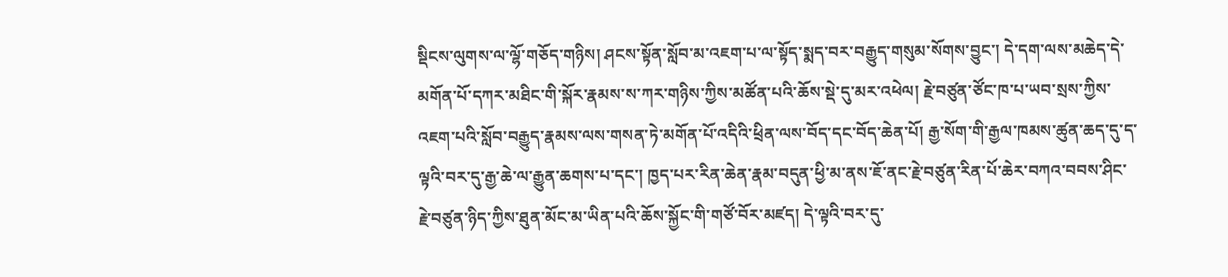སྡིངས་ལུགས་ལ་ལྷོ་གཅོད་གཉིས། ཤངས་སྟོན་སློབ་མ་འཇག་པ་ལ་སྟོད་སྨད་བར་བརྒྱུད་གསུམ་སོགས་བྱུང་། དེ་དག་ལས་མཆེད་དེ་མགོན་པོ་དཀར་མཐིང་གི་སྐོར་རྣམས་ས་ཀར་གཉིས་ཀྱིས་མཚོན་པའི་ཆོས་སྡེ་དུ་མར་འཕེལ། རྗེ་བཙུན་ཙོང་ཁ་པ་ཡབ་སྲས་ཀྱིས་འཇག་པའི་སློབ་བརྒྱུད་རྣམས་ལས་གསན་ཏེ་མགོན་པོ་འདིའི་ཕྲིན་ལས་བོད་དང་བོད་ཆེན་པོ། རྒྱ་སོག་གི་རྒྱལ་ཁམས་ཚུན་ཆད་དུ་ད་ལྟའི་བར་དུ་རྒྱ་ཆེ་ལ་རྒྱུན་ཆགས་པ་དང་། ཁྱད་པར་རིན་ཆེན་རྣམ་བདུན་ཕྱི་མ་ནས་ཇོ་ནང་རྗེ་བཙུན་རིན་པོ་ཆེར་བཀའ་བབས་ཤིང་རྗེ་བཙུན་ཉིད་ཀྱིས་ཐུན་མོང་མ་ཡིན་པའི་ཆོས་སྐྱོང་གི་གཙོ་བོར་མཛད། དེ་ལྟའི་བར་དུ་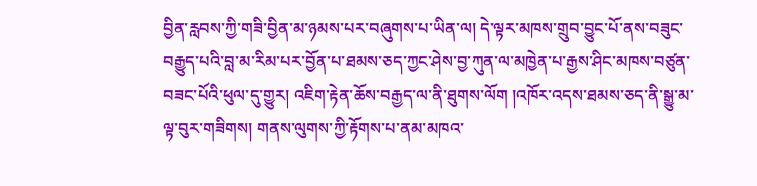བྱིན་རླབས་ཀྱི་གཟི་བྱིན་མ་ཉམས་པར་བཞུགས་པ་ཡིན་ལ། དེ་ལྟར་མཁས་གྲུབ་བྱུང་པོ་ནས་བཟུང་བརྒྱུད་པའི་བླ་མ་རིམ་པར་བྱོན་པ་ཐམས་ཅད་ཀྱང་ཤེས་བྱ་ཀུན་ལ་མཁྱེན་པ་རྒྱས་ཤིང་མཁས་བཙུན་བཟང་པོའི་ཕུལ་དུ་གྱུར། འཇིག་རྟེན་ཆོས་བརྒྱད་ལ་ནི་ཐུགས་ལོག །འཁོར་འདས་ཐམས་ཅད་ནི་སྒྱུ་མ་ལྟ་བུར་གཟིགས། གནས་ལུགས་ཀྱི་རྟོགས་པ་ནམ་མཁའ་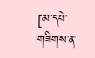[མ་དཔེ་གཟིགས་ན་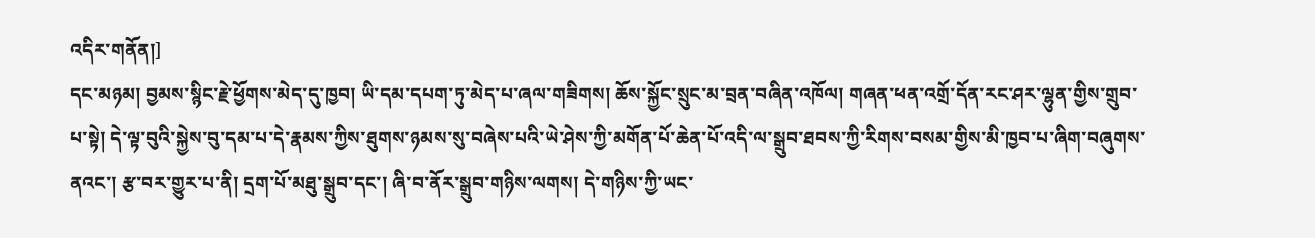འདིར་གནོན།]
དང་མཉམ། བྱམས་སྙིང་རྗེ་ཕྱོགས་མེད་དུ་ཁྱབ། ཡི་དམ་དཔག་ཏུ་མེད་པ་ཞལ་གཟིགས། ཆོས་སྐྱོང་སྲུང་མ་བྲན་བཞིན་འཁོལ། གཞན་ཕན་འགྲོ་དོན་རང་ཤར་ལྷུན་གྱིས་གྲུབ་པ་སྟེ། དེ་ལྟ་བུའི་སྐྱེས་བུ་དམ་པ་དེ་རྣམས་ཀྱིས་ཐུགས་ཉམས་སུ་བཞེས་པའི་ཡེ་ཤེས་ཀྱི་མགོན་པོ་ཆེན་པོ་འདི་ལ་སྒྲུབ་ཐབས་ཀྱི་རིགས་བསམ་གྱིས་མི་ཁྱབ་པ་ཞིག་བཞུགས་ནའང་། རྩ་བར་གྱུར་པ་ནི། དྲག་པོ་མཐུ་སྒྲུབ་དང་། ཞི་བ་ནོར་སྒྲུབ་གཉིས་ལགས། དེ་གཉིས་ཀྱི་ཡང་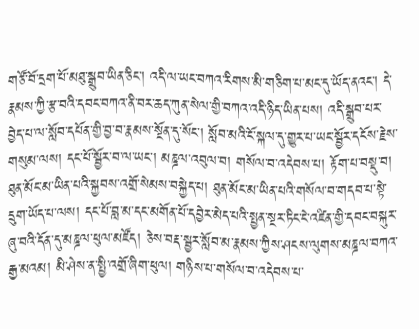གཙོ་བོ་དྲག་པོ་མཐུ་སྒྲུབ་ཡིན་ཅིང་། འདི་ལ་ཡང་བཀའ་རིགས་མི་གཅིག་པ་མང་དུ་ཡོད་ནའང་། དེ་རྣམས་ཀྱི་རྩ་བའི་དབང་བཀའ་ནི་བར་ཆད་ཀུན་སེལ་གྱི་བཀའ་འདི་ཉིད་ཡིན་པས། འདི་སྒྲུབ་པར་བྱེད་པ་ལ་སློབ་དཔོན་གྱི་བྱ་བ་རྣམས་སྔོན་དུ་སོང་། སློབ་མའི་ངོ་སྐལ་དུ་གྱུར་པ་ཡང་སྦྱོར་དངོས་རྗེས་གསུམ་ལས། དང་པོ་སྦྱོར་བ་ལ་ཡང་། མཎྜལ་འབུལ་བ། གསོལ་བ་འདེབས་པ། རྟོག་པ་བསྡུ་བ། ཐུན་མོང་མ་ཡིན་པའི་སྐྱབས་འགྲོ་སེམས་བསྐྱེད་པ། ཐུན་མོང་མ་ཡིན་པའི་གསོལ་བ་གདབ་པ་སྟེ་དྲུག་ཡོད་པ་ལས། དང་པོ་བླ་མ་དང་མགོན་པོ་དབྱེར་མེད་པའི་སྤྱན་སྔར་ཏིང་ངེ་འཛིན་གྱི་དབང་བསྐུར་ཞུ་བའི་དོན་དུ་མཎྜལ་ཕུལ་མཛོད། ཅེས་བརྡ་སྦྱར་སློབ་མ་རྣམས་ཀྱིས་ཤངས་ལུགས་མཎྜལ་བཀའ་རྒྱ་མའམ། མི་ཤེས་ན་སྤྱི་འགྲོ་ཞིག་ཕུལ། གཉིས་པ་གསོལ་བ་འདེབས་པ་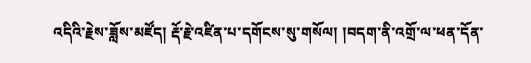འདིའི་རྗེས་ཟློས་མཛོད། རྡོ་རྗེ་འཛིན་པ་དགོངས་སུ་གསོལ། །བདག་ནི་འགྲོ་ལ་ཕན་དོན་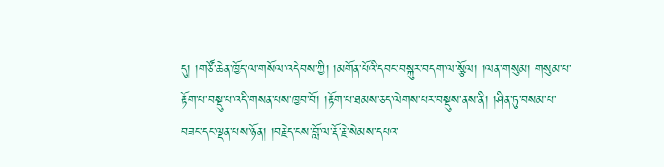དུ། །གཙོ་ཆེན་ཁྱོད་ལ་གསོལ་འདེབས་ཀྱི། །མགོན་པོའི་དབང་བསྐུར་བདག་ལ་སྩོལ། །ལན་གསུམ། གསུམ་པ་རྟོག་པ་བསྡུ་པ་འདི་གསན་པས་ཁྱབ་བོ། །རྟོག་པ་ཐམས་ཅད་ལེགས་པར་བསྡུས་ནས་ནི། །ཤིན་ཏུ་བསམ་པ་བཟང་དང་ལྡན་པས་ཉོན། །བརྗེད་ངས་བློ་ལ་རྡོ་རྗེ་སེམས་དཔའ་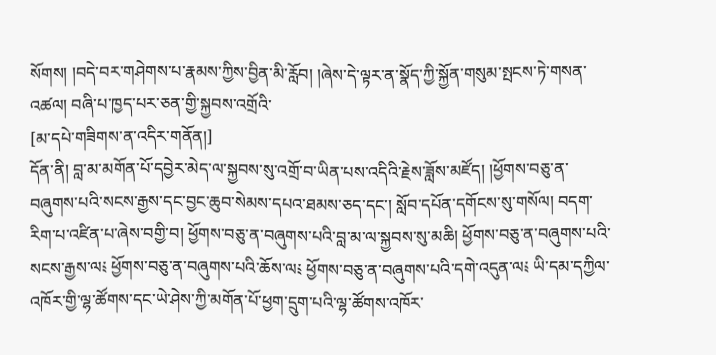སོགས། །བདེ་བར་གཤེགས་པ་རྣམས་ཀྱིས་བྱིན་མི་རློབ། །ཞེས་དེ་ལྟར་ན་སྣོད་ཀྱི་སྐྱོན་གསུམ་སྤངས་ཏེ་གསན་འཚལ། བཞི་པ་ཁྱད་པར་ཅན་གྱི་སྐྱབས་འགྲོའི་
[མ་དཔེ་གཟིགས་ན་འདིར་གནོན།]
དོན་ནི། བླ་མ་མགོན་པོ་དབྱེར་མེད་ལ་སྐྱབས་སུ་འགྲོ་བ་ཡིན་པས་འདིའི་རྗེས་ཟློས་མཛོད། །ཕྱོགས་བཅུ་ན་བཞུགས་པའི་སངས་རྒྱས་དང་བྱང་ཆུབ་སེམས་དཔའ་ཐམས་ཅད་དང་། སློབ་དཔོན་དགོངས་སུ་གསོལ། བདག་རིག་པ་འཛིན་པ་ཞེས་བགྱི་བ། ཕྱོགས་བཅུ་ན་བཞུགས་པའི་བླ་མ་ལ་སྐྱབས་སུ་མཆི། ཕྱོགས་བཅུ་ན་བཞུགས་པའི་སངས་རྒྱས་ལ༴ ཕྱོགས་བཅུ་ན་བཞུགས་པའི་ཆོས་ལ༴ ཕྱོགས་བཅུ་ན་བཞུགས་པའི་དགེ་འདུན་ལ༴ ཡི་དམ་དཀྱིལ་འཁོར་གྱི་ལྷ་ཚོགས་དང་ཡེ་ཤེས་ཀྱི་མགོན་པོ་ཕྱག་དྲུག་པའི་ལྷ་ཚོགས་འཁོར་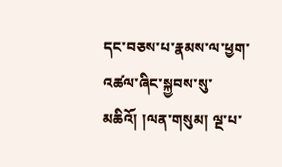དང་བཅས་པ་རྣམས་ལ་ཕྱག་འཚལ་ཞིང་སྐྱབས་སུ་མཆིའོ། །ལན་གསུམ། ལྔ་པ་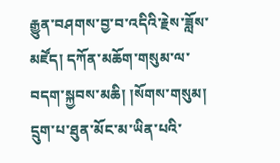རྒྱུན་བཤགས་བྱ་བ་འདིའི་རྗེས་ཟློས་མཛོད། དཀོན་མཆོག་གསུམ་ལ་བདག་སྐྱབས་མཆི། །སོགས་གསུམ། དྲུག་པ་ཐུན་མོང་མ་ཡིན་པའི་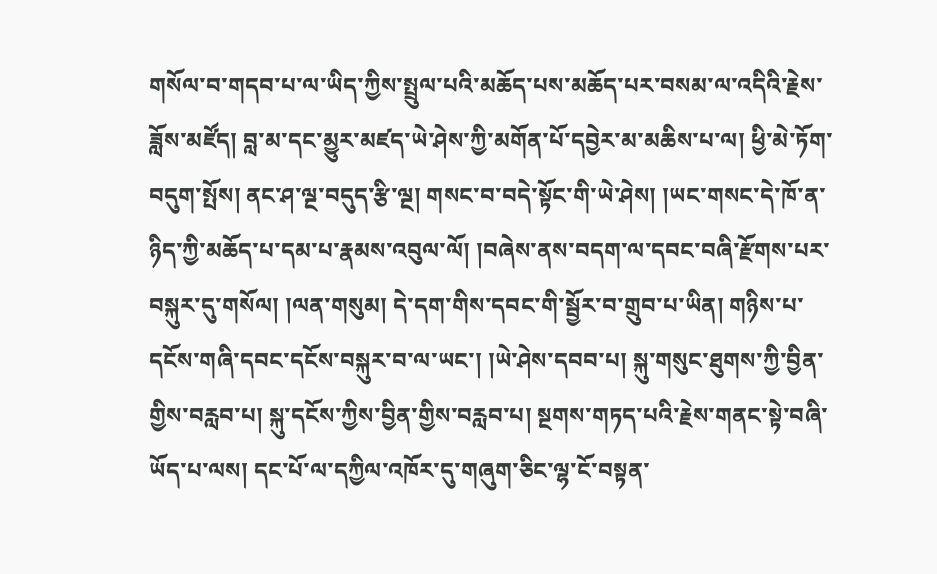གསོལ་བ་གདབ་པ་ལ་ཡིད་ཀྱིས་སྤྲུལ་པའི་མཆོད་པས་མཆོད་པར་བསམ་ལ་འདིའི་རྗེས་ཟློས་མཛོད། བླ་མ་དང་མྱུར་མཛད་ཡེ་ཤེས་ཀྱི་མགོན་པོ་དབྱེར་མ་མཆིས་པ་ལ། ཕྱི་མེ་ཏོག་བདུག་སྤོས། ནང་ཤ་ལྔ་བདུད་རྩི་ལྔ། གསང་བ་བདེ་སྟོང་གི་ཡེ་ཤེས། །ཡང་གསང་དེ་ཁོ་ན་ཉིད་ཀྱི་མཆོད་པ་དམ་པ་རྣམས་འབུལ་ལོ། །བཞེས་ནས་བདག་ལ་དབང་བཞི་རྫོགས་པར་བསྐུར་དུ་གསོལ། །ལན་གསུམ། དེ་དག་གིས་དབང་གི་སྦྱོར་བ་གྲུབ་པ་ཡིན། གཉིས་པ་དངོས་གཞི་དབང་དངོས་བསྐུར་བ་ལ་ཡང་། །ཡེ་ཤེས་དབབ་པ། སྐུ་གསུང་ཐུགས་ཀྱི་བྱིན་གྱིས་བརླབ་པ། སྐུ་དངོས་ཀྱིས་བྱིན་གྱིས་བརླབ་པ། སྔགས་གཏད་པའི་རྗེས་གནང་སྟེ་བཞི་ཡོད་པ་ལས། དང་པོ་ལ་དཀྱིལ་འཁོར་དུ་གཞུག་ཅིང་ལྷ་ངོ་བསྟན་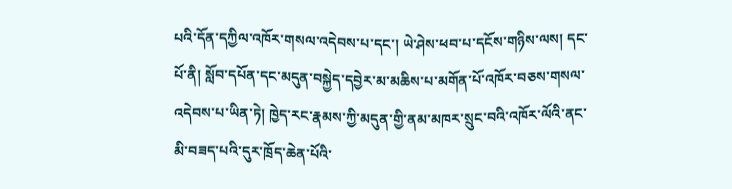པའི་དོན་དཀྱིལ་འཁོར་གསལ་འདེབས་པ་དང་། ཡེ་ཤེས་ཕབ་པ་དངོས་གཉིས་ལས། དང་པོ་ནི། སློབ་དཔོན་དང་མདུན་བསྐྱེད་དབྱེར་མ་མཆིས་པ་མགོན་པོ་འཁོར་བཅས་གསལ་འདེབས་པ་ཡིན་ཏེ། ཁྱེད་རང་རྣམས་ཀྱི་མདུན་གྱི་ནམ་མཁར་སྲུང་བའི་འཁོར་ལོའི་ནང་མི་བཟད་པའི་དུར་ཁྲོད་ཆེན་པོའི་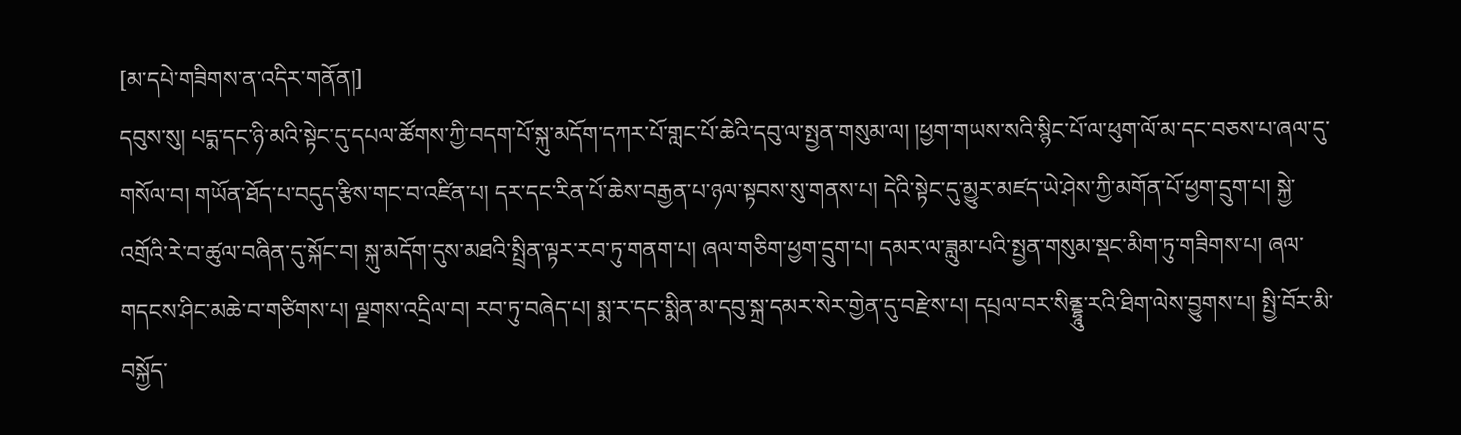[མ་དཔེ་གཟིགས་ན་འདིར་གནོན།]
དབུས་སུ། པདྨ་དང་ཉི་མའི་སྟེང་དུ་དཔལ་ཚོགས་ཀྱི་བདག་པོ་སྐུ་མདོག་དཀར་པོ་གླང་པོ་ཆེའི་དབུ་ལ་སྤྱན་གསུམ་ལ། །ཕྱག་གཡས་སའི་སྙིང་པོ་ལ་ཕུག་ལོ་མ་དང་བཅས་པ་ཞལ་དུ་གསོལ་བ། གཡོན་ཐོད་པ་བདུད་རྩིས་གང་བ་འཛིན་པ། དར་དང་རིན་པོ་ཆེས་བརྒྱན་པ་ཉལ་སྟབས་སུ་གནས་པ། དེའི་སྟེང་དུ་མྱུར་མཛད་ཡེ་ཤེས་ཀྱི་མགོན་པོ་ཕྱག་དྲུག་པ། སྐྱེ་འགྲོའི་རེ་བ་ཚུལ་བཞིན་དུ་སྐོང་བ། སྐུ་མདོག་དུས་མཐའི་སྤྲིན་ལྟར་རབ་ཏུ་གནག་པ། ཞལ་གཅིག་ཕྱག་དྲུག་པ། དམར་ལ་ཟླུམ་པའི་སྤྱན་གསུམ་སྡང་མིག་ཏུ་གཟིགས་པ། ཞལ་གདངས་ཤིང་མཆེ་བ་གཙིགས་པ། ལྗགས་འདྲིལ་བ། རབ་ཏུ་བཞེད་པ། སྨ་ར་དང་སྨིན་མ་དབུ་སྐྲ་དམར་སེར་གྱེན་དུ་བརྫེས་པ། དཔྲལ་བར་སིནྡྷཱུ་རའི་ཐིག་ལེས་བྱུགས་པ། སྤྱི་བོར་མི་བསྐྱོད་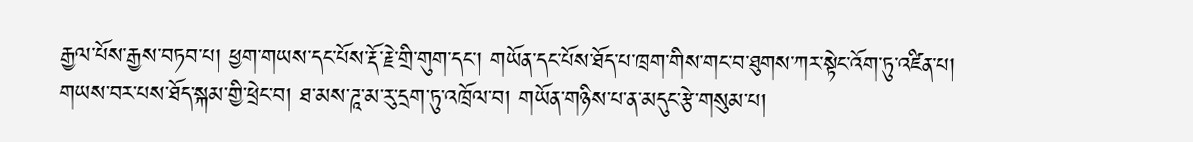རྒྱལ་པོས་རྒྱས་བཏབ་པ། ཕྱག་གཡས་དང་པོས་རྡོ་རྗེ་གྲི་གུག་དང་། གཡོན་དང་པོས་ཐོད་པ་ཁྲག་གིས་གང་བ་ཐུགས་ཀར་སྟེང་འོག་ཏུ་འཛིན་པ། གཡས་བར་པས་ཐོད་སྐམ་གྱི་ཕྲེང་བ། ཐ་མས་ཌཱ་མ་རུ་དྲག་ཏུ་འཁྲོལ་བ། གཡོན་གཉིས་པ་ན་མདུང་རྩེ་གསུམ་པ།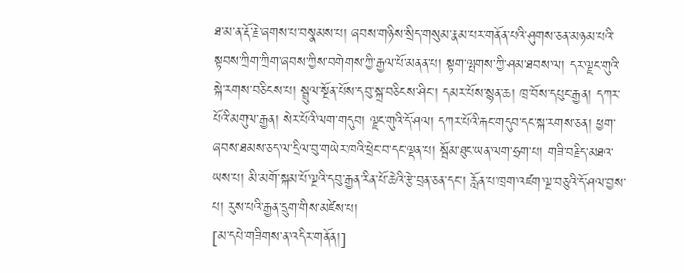ཐ་མ་ན་རྡོ་རྗེ་ཞགས་པ་བསྣམས་པ། ཞབས་གཉིས་སྲིད་གསུམ་རྣམ་པར་གནོན་པའི་ཤུགས་ཅན་མཉམ་པའི་སྟབས་ཀྲིག་ཀྲིག་ཞབས་ཀྱིས་བགེགས་ཀྱི་རྒྱལ་པོ་མནན་པ། སྟག་ལྤགས་ཀྱི་ཤམ་ཐབས་ལ། དར་ལྗང་གུའི་སྐེ་རགས་བཅིངས་པ། སྦྲུལ་སྔོན་པོས་དབུ་སྐྲ་བཅིངས་ཤིང་། དམར་པོས་སྙན་ཆ། ཁྲ་བོས་དཔུང་རྒྱན། དཀར་པོའི་མགུལ་རྒྱན། སེར་པོའི་ལག་གདུབ། ལྗང་གུའི་དོ་ཤལ། དཀར་པོའི་རྐང་གདུབ་དང་སྐ་རགས་ཅན། ཕྱག་ཞབས་ཐམས་ཅད་ལ་དྲིལ་བུ་གཡེར་ཁའི་ཕྲེང་བ་དང་ལྡན་པ། སྦོམ་ཐུང་ཡན་ལག་ཧྲག་པ། གཟི་བརྗིད་མཐའ་ཡས་པ། མི་མགོ་སྐམ་པོ་ལྔའི་དབུ་རྒྱན་རིན་པོ་ཆེའི་རྩེ་བྲན་ཅན་དང་། རློན་པ་ཁྲག་འཛག་ལྔ་བཅུའི་དོ་ཤལ་བྱས་པ། རུས་པའི་རྒྱན་དྲུག་གིས་མཛེས་པ།
[མ་དཔེ་གཟིགས་ན་འདིར་གནོན།]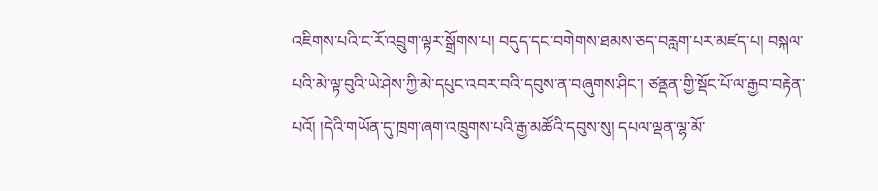འཇིགས་པའི་ང་རོ་འབྲུག་ལྟར་སྒྲོགས་པ། བདུད་དང་བགེགས་ཐམས་ཅད་བརླག་པར་མཛད་པ། བསྐལ་པའི་མེ་ལྟ་བུའི་ཡེ་ཤེས་ཀྱི་མེ་དཔུང་འབར་བའི་དབུས་ན་བཞུགས་ཤིང་། ཙནྡན་གྱི་སྡོང་པོ་ལ་རྒྱབ་བརྟེན་པའོ། །དེའི་གཡོན་དུ་ཁྲག་ཞག་འཁྲུགས་པའི་རྒྱ་མཚོའི་དབུས་སུ། དཔལ་ལྡན་ལྷ་མོ་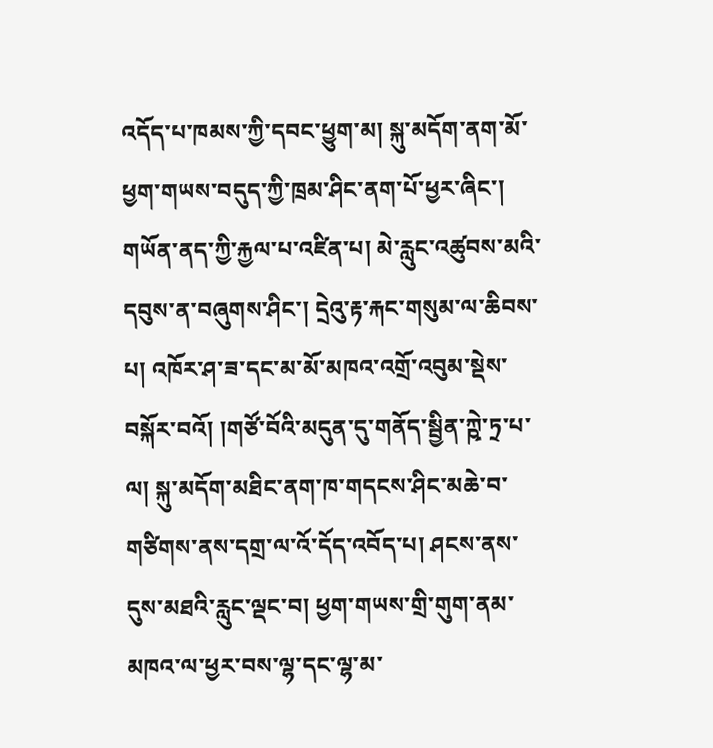འདོད་པ་ཁམས་ཀྱི་དབང་ཕྱུག་མ། སྐུ་མདོག་ནག་མོ་ཕྱག་གཡས་བདུད་ཀྱི་ཁྲམ་ཤིང་ནག་པོ་ཕྱར་ཞིང་། གཡོན་ནད་ཀྱི་རྐྱལ་པ་འཛིན་པ། མེ་རླུང་འཚུབས་མའི་དབུས་ན་བཞུགས་ཤིང་། དྲེའུ་རྟ་རྐང་གསུམ་ལ་ཆིབས་པ། འཁོར་ཤ་ཟ་དང་མ་མོ་མཁའ་འགྲོ་འབུམ་སྡེས་བསྐོར་བའོ། །གཙོ་བོའི་མདུན་དུ་གནོད་སྦྱིན་ཀྵེ་ཏྲ་པ་ལ། སྐུ་མདོག་མཐིང་ནག་ཁ་གདངས་ཤིང་མཆེ་བ་གཙིགས་ནས་དགྲ་ལ་འོ་དོད་འབོད་པ། ཤངས་ནས་དུས་མཐའི་རླུང་ལྡང་བ། ཕྱག་གཡས་གྲི་གུག་ནམ་མཁའ་ལ་ཕྱར་བས་ལྷ་དང་ལྷ་མ་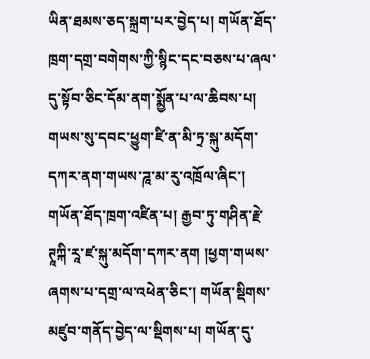ཡིན་ཐམས་ཅད་སྐྲག་པར་བྱེད་པ། གཡོན་ཐོད་ཁྲག་དགྲ་བགེགས་ཀྱི་སྙིང་དང་བཅས་པ་ཞལ་དུ་སྟོབ་ཅིང་དོམ་ནག་སྨྱོན་པ་ལ་ཆིབས་པ། གཡས་སུ་དབང་ཕྱུག་ཛི་ན་མི་ཏྲ་སྐུ་མདོག་དཀར་ནག་གཡས་ཌཱ་མ་རུ་འཁྲོལ་ཞིང་། གཡོན་ཐོད་ཁྲག་འཛིན་པ། རྒྱབ་ཏུ་གཤིན་རྗེ་ཊཱཀྐི་རཱ་ཛ་སྐུ་མདོག་དཀར་ནག །ཕྱག་གཡས་ཞགས་པ་དགྲ་ལ་འཕེན་ཅིང་། གཡོན་སྡིགས་མཛུབ་གནོད་བྱེད་ལ་སྡིགས་པ། གཡོན་དུ་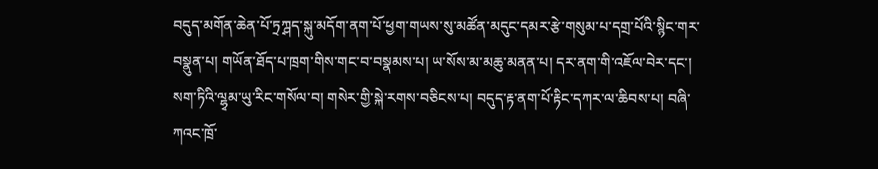བདུད་མགོན་ཆེན་པོ་ཏྲཀྴད་སྐུ་མདོག་ནག་པོ་ཕྱག་གཡས་སུ་མཚོན་མདུང་དམར་རྩེ་གསུམ་པ་དགྲ་པོའི་སྙིང་གར་བསྣུན་པ། གཡོན་ཐོད་པ་ཁྲག་གིས་གང་བ་བསྣམས་པ། ཡ་སོས་མ་མཆུ་མནན་པ། དར་ནག་གི་འཇོལ་བེར་དང་། སག་ཏིའི་ལྷྭམ་ཡུ་རིང་གསོལ་བ། གསེར་གྱི་སྐེ་རགས་བཅིངས་པ། བདུད་རྟ་ནག་པོ་རྟིང་དཀར་ལ་ཆིབས་པ། བཞི་ཀའང་ཁྲོ་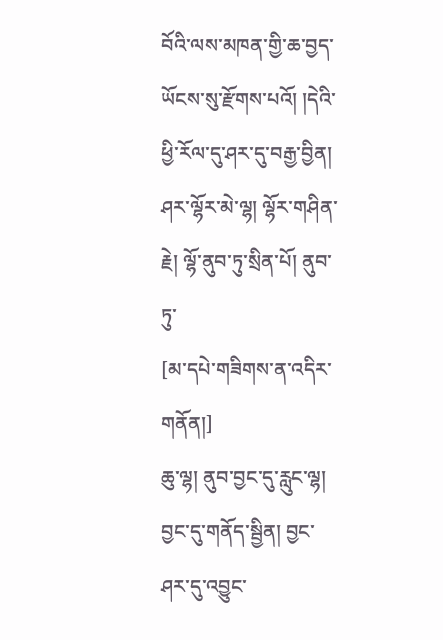བོའི་ལས་མཁན་གྱི་ཆ་བྱད་ཡོངས་སུ་རྫོགས་པའོ། །དེའི་ཕྱི་རོལ་དུ་ཤར་དུ་བརྒྱ་བྱིན། ཤར་ལྷོར་མེ་ལྷ། ལྷོར་གཤིན་རྗེ། ལྷོ་ནུབ་ཏུ་སྲིན་པོ། ནུབ་ཏུ་
[མ་དཔེ་གཟིགས་ན་འདིར་གནོན།]
ཆུ་ལྷ། ནུབ་བྱང་དུ་རླུང་ལྷ། བྱང་དུ་གནོད་སྦྱིན། བྱང་ཤར་དུ་འབྱུང་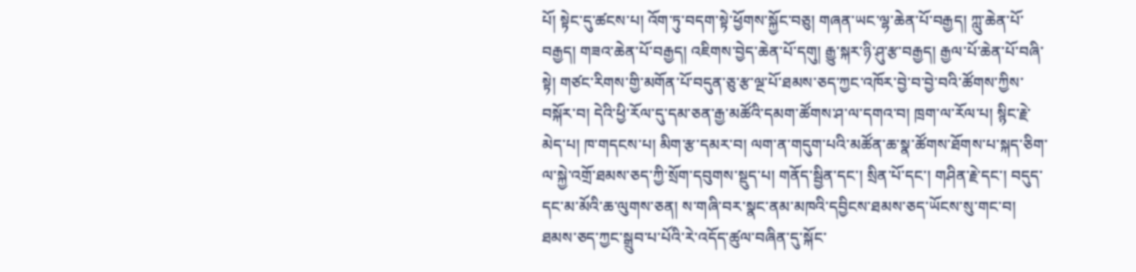པོ། སྟེང་དུ་ཚངས་པ། འོག་ཏུ་བདག་སྟེ་ཕྱོགས་སྐྱོང་བཅུ། གཞན་ཡང་ལྷ་ཆེན་པོ་བརྒྱད། ཀླུ་ཆེན་པོ་བརྒྱད། གཟའ་ཆེན་པོ་བརྒྱད། འཇིགས་བྱེད་ཆེན་པོ་དགུ། རྒྱུ་སྐར་ཉི་ཤུ་རྩ་བརྒྱད། རྒྱལ་པོ་ཆེན་པོ་བཞི་སྟེ། གཙང་རིགས་གྱི་མགོན་པོ་བདུན་ཅུ་རྩ་ལྔ་པོ་ཐམས་ཅད་ཀྱང་འཁོར་བྱེ་བ་བྱེ་བའི་ཚོགས་ཀྱིས་བསྐོར་བ། དེའི་ཕྱི་རོལ་དུ་དམ་ཅན་རྒྱ་མཚོའི་དམག་ཚོགས་ཤ་ལ་དགའ་བ། ཁྲག་ལ་རོལ་པ། སྙིང་རྗེ་མེད་པ། ཁ་གདངས་པ། མིག་རྩ་དམར་བ། ལག་ན་གདུག་པའི་མཚོན་ཆ་སྣ་ཚོགས་ཐོགས་པ་སྐད་ཅིག་ལ་སྐྱེ་འགྲོ་ཐམས་ཅད་ཀྱི་སྲོག་དབུགས་སྡུད་པ། གནོད་སྦྱིན་དང་། སྲིན་པོ་དང་། གཤིན་རྗེ་དང་། བདུད་དང་མ་མོའི་ཆ་ལུགས་ཅན། ས་གཞི་བར་སྣང་ནམ་མཁའི་དབྱིངས་ཐམས་ཅད་ཡོངས་སུ་གང་བ། ཐམས་ཅད་ཀྱང་སྒྲུབ་པ་པོའི་རེ་འདོད་ཚུལ་བཞིན་དུ་སྐོང་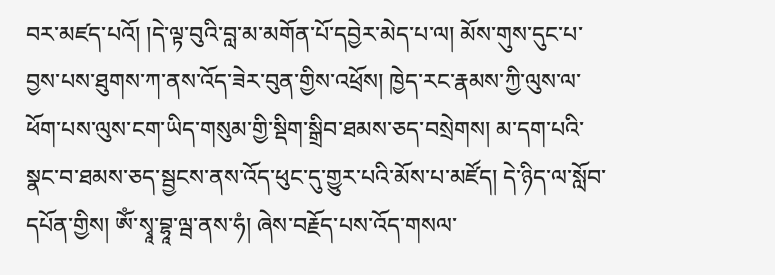བར་མཛད་པའོ། །དེ་ལྟ་བུའི་བླ་མ་མགོན་པོ་དབྱེར་མེད་པ་ལ། མོས་གུས་དུང་པ་བྱས་པས་ཐུགས་ཀ་ནས་འོད་ཟེར་བུན་གྱིས་འཕྲོས། ཁྱེད་རང་རྣམས་ཀྱི་ལུས་ལ་ཕོག་པས་ལུས་ངག་ཡིད་གསུམ་གྱི་སྡིག་སྒྲིབ་ཐམས་ཅད་བསྲེགས། མ་དག་པའི་སྣང་བ་ཐམས་ཅད་སྦྱངས་ནས་འོད་ཕུང་དུ་གྱུར་པའི་མོས་པ་མཛོད། དེ་ཉིད་ལ་སློབ་དཔོན་གྱིས། ཨོཾ་སྭཱ་བྷཱ་ལྦ་ནས་ཧཾ། ཞེས་བརྗོད་པས་འོད་གསལ་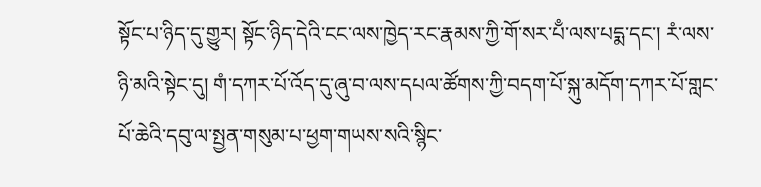སྟོང་པ་ཉིད་དུ་གྱུར། སྟོང་ཉིད་དེའི་ངང་ལས་ཁྱེད་རང་རྣམས་ཀྱི་གོ་སར་པྃ་ལས་པདྨ་དང་། རཾ་ལས་ཉི་མའི་སྟེང་དུ། གཾ་དཀར་པོ་འོད་དུ་ཞུ་བ་ལས་དཔལ་ཚོགས་ཀྱི་བདག་པོ་སྐུ་མདོག་དཀར་པོ་གླང་པོ་ཆེའི་དབུ་ལ་སྤྱན་གསུམ་པ་ཕྱག་གཡས་སའི་སྙིང་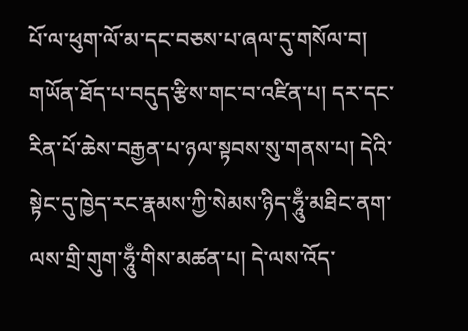པོ་ལ་ཕུག་ལོ་མ་དང་བཅས་པ་ཞལ་དུ་གསོལ་བ། གཡོན་ཐོད་པ་བདུད་རྩིས་གང་བ་འཛིན་པ། དར་དང་རིན་པོ་ཆེས་བརྒྱན་པ་ཉལ་སྟབས་སུ་གནས་པ། དེའི་སྟེང་དུ་ཁྱེད་རང་རྣམས་ཀྱི་སེམས་ཉིད་ཧཱུྃ་མཐིང་ནག་ལས་གྲི་གུག་ཧཱུྃ་གིས་མཚན་པ། དེ་ལས་འོད་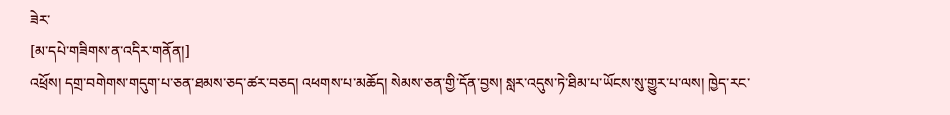ཟེར་
[མ་དཔེ་གཟིགས་ན་འདིར་གནོན།]
འཕྲོས། དགྲ་བགེགས་གདུག་པ་ཅན་ཐམས་ཅད་ཚར་བཅད། འཕགས་པ་མཆོད། སེམས་ཅན་གྱི་དོན་བྱས། སླར་འདུས་ཏེ་ཐིམ་པ་ཡོངས་སུ་གྱུར་པ་ལས། ཁྱེད་རང་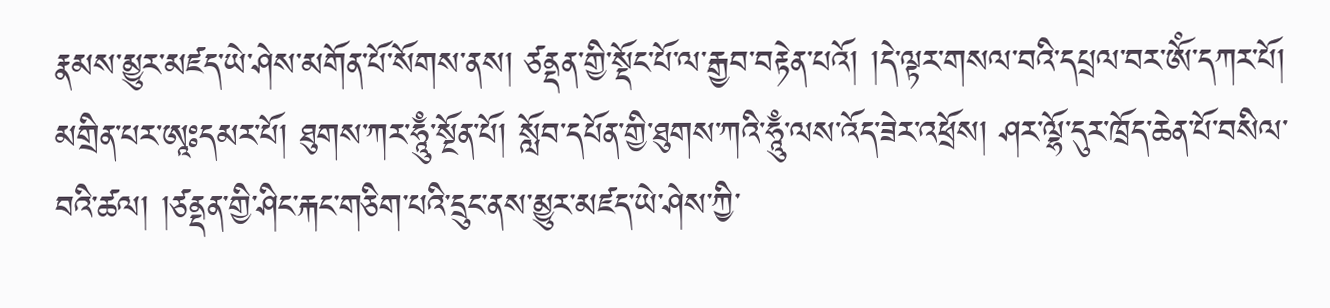རྣམས་མྱུར་མཛད་ཡེ་ཤེས་མགོན་པོ་སོགས་ནས། ཙནྡན་གྱི་སྡོང་པོ་ལ་རྒྱབ་བརྟེན་པའོ། །དེ་ལྟར་གསལ་བའི་དཔྲལ་བར་ཨོཾ་དཀར་པོ། མགྲིན་པར་ཨཱཿདམར་པོ། ཐུགས་ཀར་ཧཱུྃ་སྔོན་པོ། སློབ་དཔོན་གྱི་ཐུགས་ཀའི་ཧཱུྃ་ལས་འོད་ཟེར་འཕྲོས། ཤར་ལྷོ་དུར་ཁྲོད་ཆེན་པོ་བསིལ་བའི་ཚལ། །ཙནྡན་གྱི་ཤིང་རྐང་གཅིག་པའི་དྲུང་ནས་མྱུར་མཛད་ཡེ་ཤེས་ཀྱི་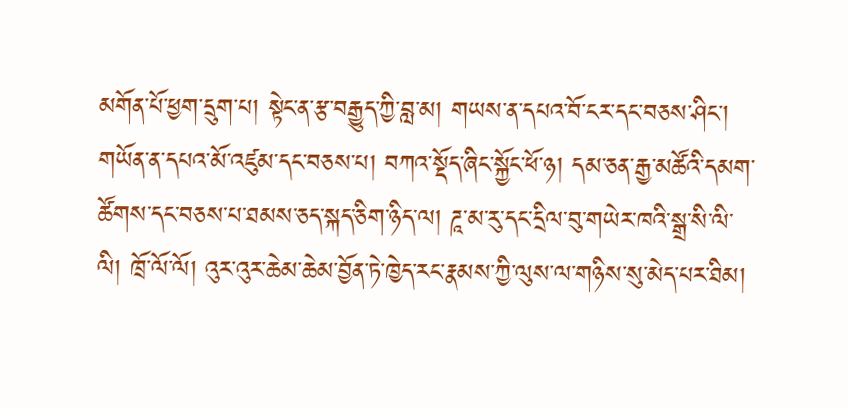མགོན་པོ་ཕྱག་དྲུག་པ། སྟེང་ན་རྩ་བརྒྱུད་ཀྱི་བླ་མ། གཡས་ན་དཔའ་བོ་ངར་དང་བཅས་ཤིང་། གཡོན་ན་དཔའ་མོ་འཛུམ་དང་བཅས་པ། བཀའ་སྡོད་ཞིང་སྐྱོང་ཕོ་ཉ། དམ་ཅན་རྒྱ་མཚོའི་དམག་ཚོགས་དང་བཅས་པ་ཐམས་ཅད་སྐད་ཅིག་ཉིད་ལ། ཌཱ་མ་རུ་དང་དྲིལ་བུ་གཡེར་ཁའི་སྒྲ་སི་ལི་ལི། ཁྲོ་ལོ་ལོ། འུར་འུར་ཆེམ་ཆེམ་བྱོན་ཏེ་ཁྱེད་རང་རྣམས་ཀྱི་ལུས་ལ་གཉིས་སུ་མེད་པར་ཐིམ།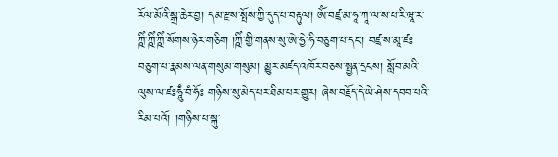རོལ་མོའི་སྒྲ་ཆེར་བྱ། དམ་རྫས་སྤོས་ཀྱི་དུད་པ་བརྟུལ། ཨོཾ་བཛྲ་མ་ཧཱ་ཀཱ་ལ་ས་པ་རི་ཝཱ་ར་ཀྵིཾ་ཀྵིཾ་ཀྵིཾ་སོགས་ཉེར་གཅིག །ཀྵིཾ་གྱི་གནས་སུ་ཨེ་ཧྱེ་ཧི་བཅུག་པ་དང་། བཛྲ་ས་མཱ་ཛཿབཅུག་པ་རྣམས་ལན་གསུམ་གསུམ། མྱུར་མཛད་འཁོར་བཅས་སྤྱན་དྲངས། སློབ་མའི་ལུས་ལ་ཛཿཧཱུྃ་བཾ་ཧོཿ གཉིས་སུ་མེད་པར་ཐིམ་པར་གྱུར། ཞེས་བརྗོད་དེ་ཡེ་ཤེས་དབབ་པའི་རིམ་པའོ། །གཉིས་པ་སྐུ་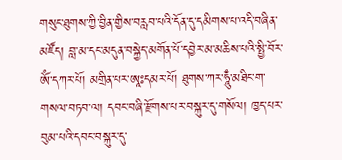གསུང་ཐུགས་ཀྱི་བྱིན་གྱིས་བརླབ་པའི་དོན་དུ་དམིགས་པ་འདི་བཞིན་མཛོད། བླ་མ་དང་མདུན་བསྐྱེད་མགོན་པོ་དབྱེར་མ་མཆིས་པའི་སྤྱི་བོར་ཨོཾ་དཀར་པོ། མགྲིན་པར་ཨཱཿདམར་པོ། ཐུགས་ཀར་ཧཱུྃ་མཐིང་ག་གསལ་བཏབ་ལ། དབང་བཞི་རྫོགས་པར་བསྐུར་དུ་གསོལ། ཁྱད་པར་བུམ་པའི་དབང་བསྐུར་དུ་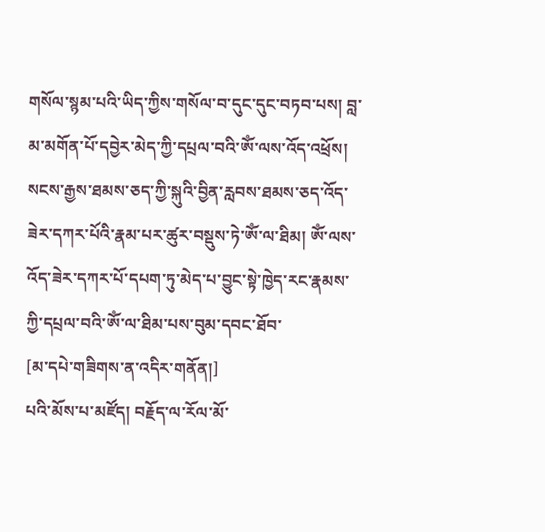གསོལ་སྙམ་པའི་ཡིད་ཀྱིས་གསོལ་བ་དུང་དུང་བཏབ་པས། བླ་མ་མགོན་པོ་དབྱེར་མེད་ཀྱི་དཔྲལ་བའི་ཨོཾ་ལས་འོད་འཕྲོས། སངས་རྒྱས་ཐམས་ཅད་ཀྱི་སྐུའི་བྱིན་རླབས་ཐམས་ཅད་འོད་ཟེར་དཀར་པོའི་རྣམ་པར་ཚུར་བསྡུས་ཏེ་ཨོཾ་ལ་ཐིམ། ཨོཾ་ལས་འོད་ཟེར་དཀར་པོ་དཔག་ཏུ་མེད་པ་བྱུང་སྟེ་ཁྱེད་རང་རྣམས་ཀྱི་དཔྲལ་བའི་ཨོཾ་ལ་ཐིམ་པས་བུམ་དབང་ཐོབ་
[མ་དཔེ་གཟིགས་ན་འདིར་གནོན།]
པའི་མོས་པ་མཛོད། བརྗོད་ལ་རོལ་མོ་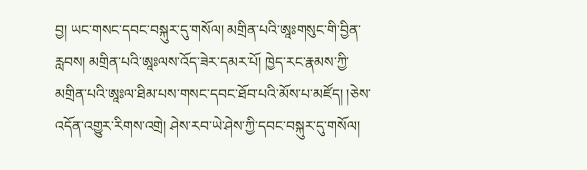བྱ། ཡང་གསང་དབང་བསྐུར་དུ་གསོལ། མགྲིན་པའི་ཨཱཿགསུང་གི་བྱིན་རླབས། མགྲིན་པའི་ཨཱཿལས་འོད་ཟེར་དམར་པོ། ཁྱེད་རང་རྣམས་ཀྱི་མགྲིན་པའི་ཨཱཿལ་ཐིམ་པས་གསང་དབང་ཐོབ་པའི་མོས་པ་མཛོད། །ཅེས་འདོན་འགྱུར་རིགས་འགྲེ། ཤེས་རབ་ཡེ་ཤེས་ཀྱི་དབང་བསྐུར་དུ་གསོལ།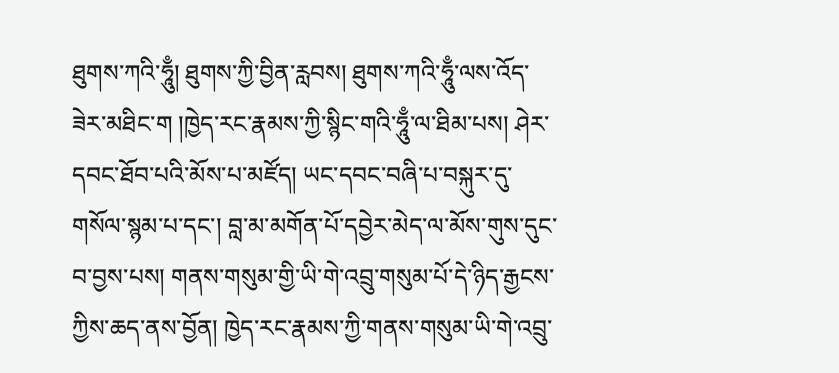ཐུགས་ཀའི་ཧཱུྃ། ཐུགས་ཀྱི་བྱིན་རླབས། ཐུགས་ཀའི་ཧཱུྃ་ལས་འོད་ཟེར་མཐིང་ག །ཁྱེད་རང་རྣམས་ཀྱི་སྙིང་གའི་ཧཱུྃ་ལ་ཐིམ་པས། ཤེར་དབང་ཐོབ་པའི་མོས་པ་མཛོད། ཡང་དབང་བཞི་པ་བསྐུར་དུ་གསོལ་སྙམ་པ་དང་། བླ་མ་མགོན་པོ་དབྱེར་མེད་ལ་མོས་གུས་དུང་བ་བྱས་པས། གནས་གསུམ་གྱི་ཡི་གེ་འབྲུ་གསུམ་པོ་དེ་ཉིད་རྒྱངས་ཀྱིས་ཆད་ནས་བྱོན། ཁྱེད་རང་རྣམས་ཀྱི་གནས་གསུམ་ཡི་གེ་འབྲུ་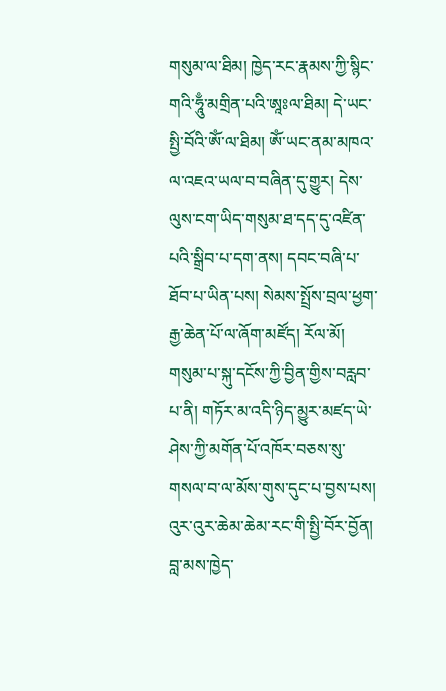གསུམ་ལ་ཐིམ། ཁྱེད་རང་རྣམས་ཀྱི་སྙིང་གའི་ཧཱུྃ་མགྲིན་པའི་ཨཱཿལ་ཐིམ། དེ་ཡང་སྤྱི་བོའི་ཨོཾ་ལ་ཐིམ། ཨོཾ་ཡང་ནམ་མཁའ་ལ་འཇའ་ཡལ་བ་བཞིན་དུ་གྱུར། དེས་ལུས་ངག་ཡིད་གསུམ་ཐ་དད་དུ་འཛིན་པའི་སྒྲིབ་པ་དག་ནས། དབང་བཞི་པ་ཐོབ་པ་ཡིན་པས། སེམས་སྤྲོས་བྲལ་ཕྱག་རྒྱ་ཆེན་པོ་ལ་ཞོག་མཛོད། རོལ་མོ། གསུམ་པ་སྐུ་དངོས་ཀྱི་བྱིན་གྱིས་བརླབ་པ་ནི། གཏོར་མ་འདི་ཉིད་མྱུར་མཛད་ཡེ་ཤེས་ཀྱི་མགོན་པོ་འཁོར་བཅས་སུ་གསལ་བ་ལ་མོས་གུས་དུང་པ་བྱས་པས། འུར་འུར་ཆེམ་ཆེམ་རང་གི་སྤྱི་བོར་བྱོན། བླ་མས་ཁྱེད་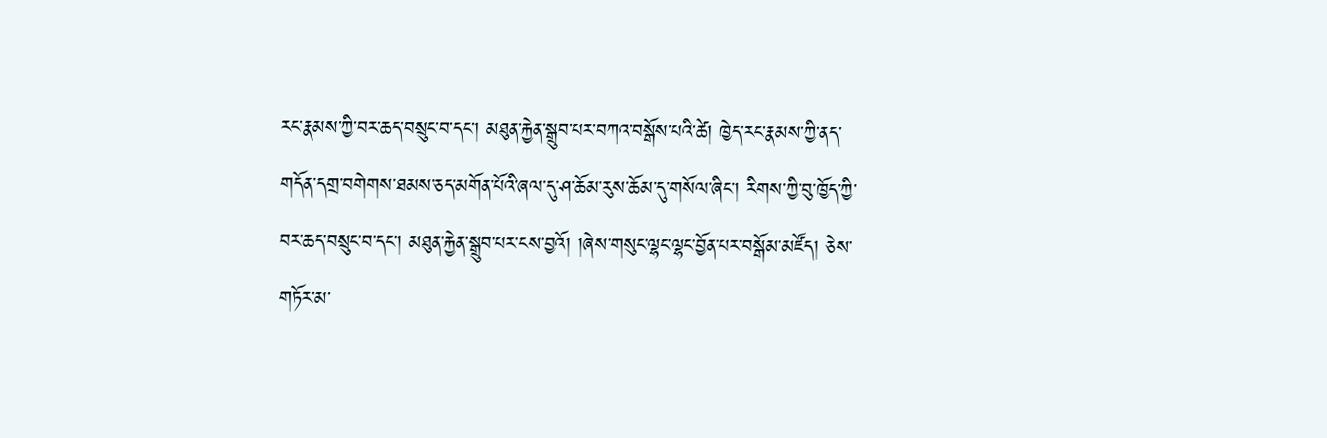རང་རྣམས་ཀྱི་བར་ཆད་བསྲུང་བ་དང་། མཐུན་རྐྱེན་སྒྲུབ་པར་བཀའ་བསྒོས་པའི་ཚེ། ཁྱེད་རང་རྣམས་ཀྱི་ནད་གདོན་དགྲ་བགེགས་ཐམས་ཅད་མགོན་པོའི་ཞལ་དུ་ཤ་ཆོམ་རུས་ཆོམ་དུ་གསོལ་ཞིང་། རིགས་ཀྱི་བུ་ཁྱོད་ཀྱི་བར་ཆད་བསྲུང་བ་དང་། མཐུན་རྐྱེན་སྒྲུབ་པར་ངས་བྱའོ། །ཞེས་གསུང་ལྷང་ལྷང་བྱོན་པར་བསྒོམ་མཛོད། ཅེས་གཏོར་མ་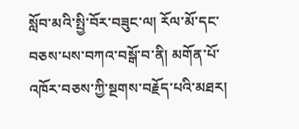སློབ་མའི་སྤྱི་བོར་བཟུང་ལ། རོལ་མོ་དང་བཅས་པས་བཀའ་བསྒོ་བ་ནི། མགོན་པོ་འཁོར་བཅས་ཀྱི་སྔགས་བརྗོད་པའི་མཐར།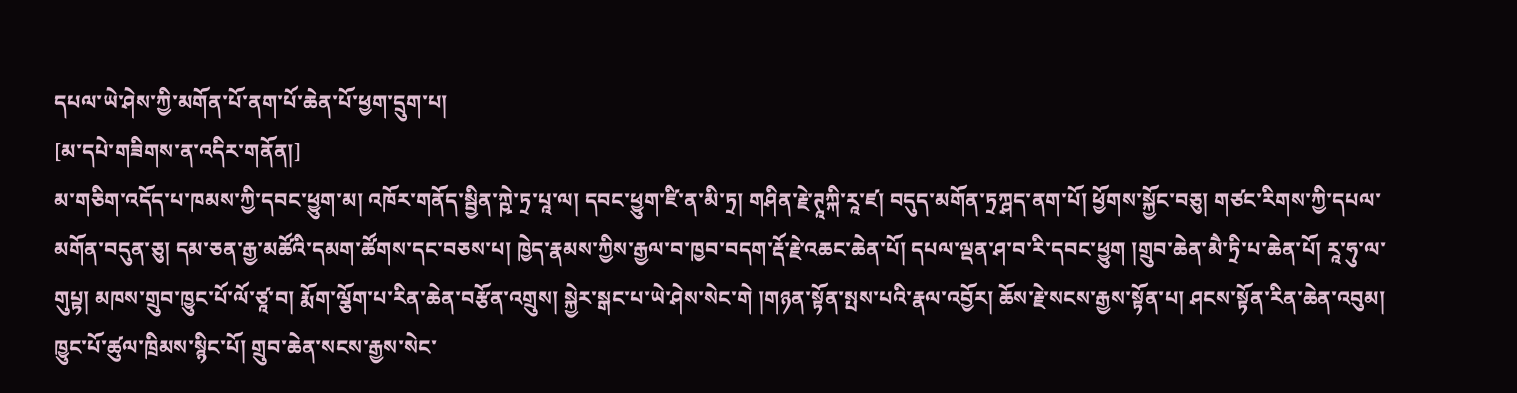དཔལ་ཡེ་ཤེས་ཀྱི་མགོན་པོ་ནག་པོ་ཆེན་པོ་ཕྱག་དྲུག་པ།
[མ་དཔེ་གཟིགས་ན་འདིར་གནོན།]
མ་གཅིག་འདོད་པ་ཁམས་ཀྱི་དབང་ཕྱུག་མ། འཁོར་གནོད་སྦྱིན་ཀྵེ་ཏྲ་པཱ་ལ། དབང་ཕྱུག་ཛི་ན་མི་ཏྲ། གཤིན་རྗེ་ཊཱཀྐི་རཱ་ཛ། བདུད་མགོན་ཏྲཀྴད་ནག་པོ། ཕྱོགས་སྐྱོང་བཅུ། གཙང་རིགས་ཀྱི་དཔལ་མགོན་བདུན་ཅུ། དམ་ཅན་རྒྱ་མཚོའི་དམག་ཚོགས་དང་བཅས་པ། ཁྱེད་རྣམས་ཀྱིས་རྒྱལ་བ་ཁྱབ་བདག་རྡོ་རྗེ་འཆང་ཆེན་པོ། དཔལ་ལྡན་ཤ་བ་རི་དབང་ཕྱུག །གྲུབ་ཆེན་མཻ་ཏྲི་པ་ཆེན་པོ། རཱ་ཧུ་ལ་གུཔྟ། མཁས་གྲུབ་ཁྱུང་པོ་ལོ་ཙཱ་བ། རྨོག་ལྕོག་པ་རིན་ཆེན་བརྩོན་འགྲུས། སྐྱེར་སྒང་པ་ཡེ་ཤེས་སེང་གེ །གཉན་སྟོན་སྤས་པའི་རྣལ་འབྱོར། ཆོས་རྗེ་སངས་རྒྱས་སྟོན་པ། ཤངས་སྟོན་རིན་ཆེན་འབུམ། ཁྱུང་པོ་ཚུལ་ཁྲིམས་སྙིང་པོ། གྲུབ་ཆེན་སངས་རྒྱས་སེང་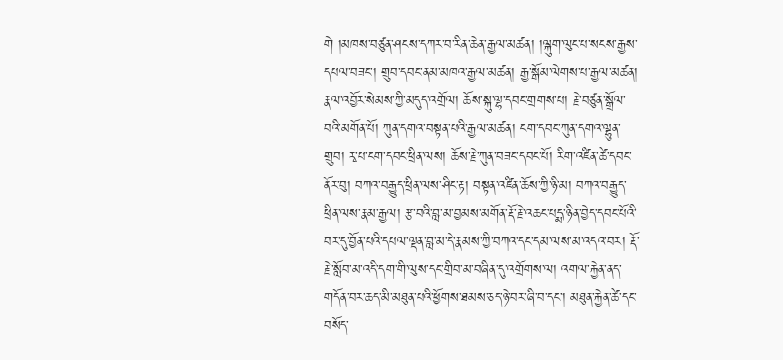གེ །མཁས་བཙུན་ཤངས་དཀར་བ་རིན་ཆེན་རྒྱལ་མཚན། །ལྐུག་ལུང་པ་སངས་རྒྱས་དཔལ་བཟང་། གྲུབ་དབང་ནམ་མཁའ་རྒྱལ་མཚན། རྒྱ་སྒོམ་ལེགས་པ་རྒྱལ་མཚན། རྣལ་འབྱོར་སེམས་ཀྱི་མདུད་འགྲོལ། ཆོས་སྐུ་ལྷ་དབང་གྲགས་པ། རྗེ་བཙུན་སྒྲོལ་བའི་མགོན་པོ། ཀུན་དགའ་བསྟན་པའི་རྒྱལ་མཚན། ངག་དབང་ཀུན་དགའ་ལྷུན་གྲུབ། རྭ་པ་ངག་དབང་ཕྲིན་ལས། ཆོས་རྗེ་ཀུན་བཟང་དབང་པོ། རིག་འཛིན་ཚེ་དབང་ནོར་བུ། བཀའ་བརྒྱུད་ཕྲིན་ལས་ཤིང་རྟ། བསྟན་འཛིན་ཆོས་ཀྱི་ཉི་མ། བཀའ་བརྒྱུད་ཕྲིན་ལས་རྣམ་རྒྱལ། རྩ་བའི་བླ་མ་བྱམས་མགོན་རྡོ་རྗེ་འཆང་པདྨ་ཉིན་བྱེད་དབང་པོའི་བར་དུ་བྱོན་པའི་དཔལ་ལྡན་བླ་མ་དེ་རྣམས་ཀྱི་བཀའ་དང་དམ་ལས་མ་འདའ་བར། རྡོ་རྗེ་སློབ་མ་འདི་དག་གི་ལུས་དང་གྲིབ་མ་བཞིན་དུ་འགྲོགས་ལ། འགལ་རྐྱེན་ནད་གདོན་བར་ཆད་མི་མཐུན་པའི་ཕྱོགས་ཐམས་ཅད་ཉེ་བར་ཞི་བ་དང་། མཐུན་རྐྱེན་ཚེ་དང་བསོད་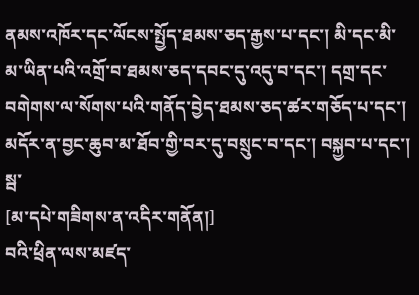ནམས་འཁོར་དང་ལོངས་སྤྱོད་ཐམས་ཅད་རྒྱས་པ་དང་། མི་དང་མི་མ་ཡིན་པའི་འགྲོ་བ་ཐམས་ཅད་དབང་དུ་འདུ་བ་དང་། དགྲ་དང་བགེགས་ལ་སོགས་པའི་གནོད་བྱེད་ཐམས་ཅད་ཚར་གཅོད་པ་དང་། མདོར་ན་བྱང་ཆུབ་མ་ཐོབ་གྱི་བར་དུ་བསྲུང་བ་དང་། བསྐྱབ་པ་དང་། སྦ་
[མ་དཔེ་གཟིགས་ན་འདིར་གནོན།]
བའི་ཕྲིན་ལས་མཛད་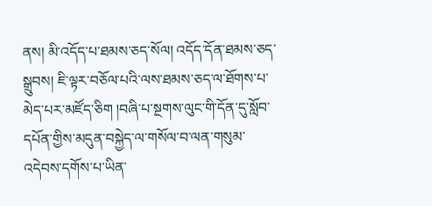ནས། མི་འདོད་པ་ཐམས་ཅད་སོལ། འདོད་དོན་ཐམས་ཅད་སྒྲུབས། ཇི་ལྟར་བཅོལ་པའི་ལས་ཐམས་ཅད་ལ་ཐོགས་པ་མེད་པར་མཛོད་ཅིག །བཞི་པ་སྔགས་ལུང་གི་དོན་དུ་སློབ་དཔོན་གྱིས་མདུན་བསྐྱེད་ལ་གསོལ་བ་ལན་གསུམ་འདེབས་དགོས་པ་ཡིན་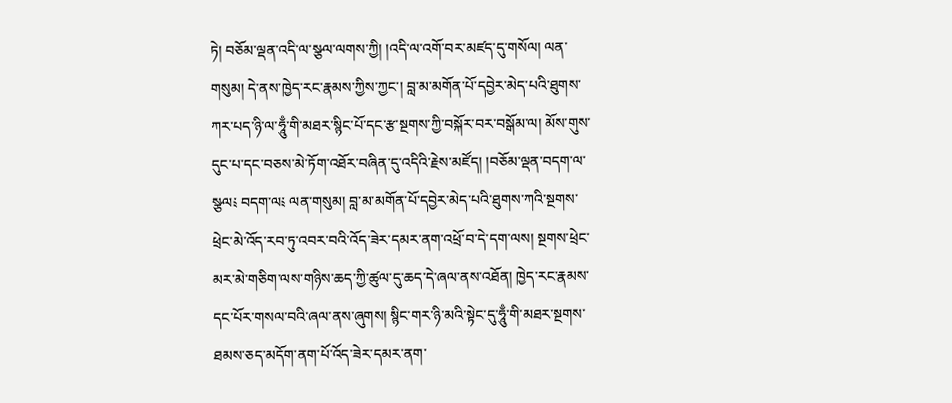ཏེ། བཅོམ་ལྡན་འདི་ལ་སྩལ་ལགས་ཀྱི། །འདི་ལ་འགོ་བར་མཛད་དུ་གསོལ། ལན་གསུམ། དེ་ནས་ཁྱེད་རང་རྣམས་ཀྱིས་ཀྱང་། བླ་མ་མགོན་པོ་དབྱེར་མེད་པའི་ཐུགས་ཀར་པད་ཉི་ལ་ཧཱུྃ་གི་མཐར་སྙིང་པོ་དང་རྩ་སྔགས་ཀྱི་བསྐོར་བར་བསྒོམ་ལ། མོས་གུས་དུང་པ་དང་བཅས་མེ་ཏོག་འཐོར་བཞིན་དུ་འདིའི་རྗེས་མཛོད། །བཅོམ་ལྡན་བདག་ལ་སྩལ༴ བདག་ལ༴ ལན་གསུམ། བླ་མ་མགོན་པོ་དབྱེར་མེད་པའི་ཐུགས་ཀའི་སྔགས་ཕྲེང་མེ་འོད་རབ་ཏུ་འབར་བའི་འོད་ཟེར་དམར་ནག་འཕྲོ་བ་དེ་དག་ལས། སྔགས་ཕྲེང་མར་མེ་གཅིག་ལས་གཉིས་ཆད་ཀྱི་ཚུལ་དུ་ཆད་དེ་ཞལ་ནས་འཐོན། ཁྱེད་རང་རྣམས་དང་པོར་གསལ་བའི་ཞལ་ནས་ཞུགས། སྙིང་གར་ཉི་མའི་སྟེང་དུ་ཧཱུྃ་གི་མཐར་སྔགས་ཐམས་ཅད་མདོག་ནག་པོ་འོད་ཟེར་དམར་ནག་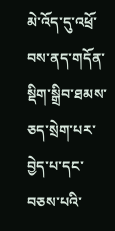མེ་འོད་དུ་འཕྲོ་བས་ནད་གདོན་སྡིག་སྒྲིབ་ཐམས་ཅད་སྲེག་པར་བྱེད་པ་དང་བཅས་པའི་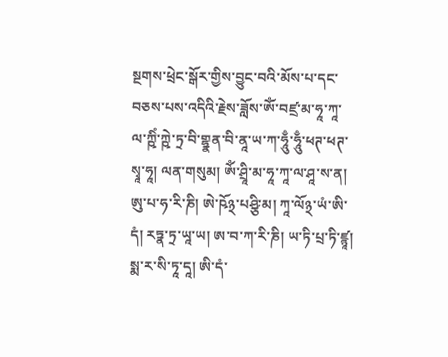སྔགས་ཕྲེང་སྒོར་གྱིས་བྱུང་བའི་མོས་པ་དང་བཅས་པས་འདིའི་རྗེས་ཟློས་ཨོཾ་བཛྲ་མ་ཧཱ་ཀཱ་ལ་ཀྵིཾ་ཀྵེ་ཏྲ་བི་གྷྣན་བི་ནཱ་ཡ་ཀ་ཧཱུྃ་ཧཱུྃ་ཕཊ་ཕཊ་སྭཱ་ཧཱ། ལན་གསུམ། ཨོཾ་ཤྲཱི་མ་ཧཱ་ཀཱ་ལ་ཤཱ་ས་ན། ཨུ་པ་ཧ་རི་ཎི། ཨེ་ཥོ྅་པཤྩི་མ། ཀཱ་ལོ྅་ཡཾ་ཨི་དཾ། རཏྣ་ཏྲ་ཡཱ་ཡ། ཨ་བ་ཀ་རི་ཎི། ཡ་ཏི་པྲ་ཏི་ཛྙཱ། སྨ་ར་སི་ཏཱ་དཱ། ཨི་དཾ་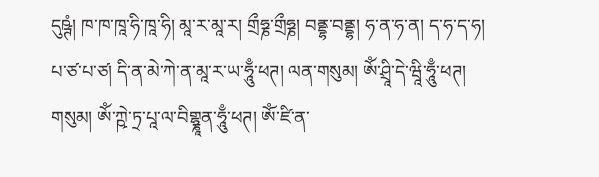དུཥྚཾ། ཁ་ཁ་ཁཱ་ཧི་ཁཱ་ཧི། མཱ་ར་མཱ་ར། གྲྀཧྞ་གྲྀཧྞ། བནྡྷ་བནྡྷ། ཧ་ན་ཧ་ན། ད་ཧ་ད་ཧ། པ་ཙ་པ་ཙ། དི་ན་མེ་ཀེ་ན་མཱ་ར་ཡ་ཧཱུྃ་ཕཊ། ལན་གསུམ། ཨོཾ་ཤྲཱི་དེ་ཝཱི་ཧཱུྃ་ཕཊ། གསུམ། ཨོཾ་ཀྵེ་ཏྲ་པཱ་ལ་བིགྷྣཱན་ཧཱུྃ་ཕཊ། ཨོཾ་ཛི་ན་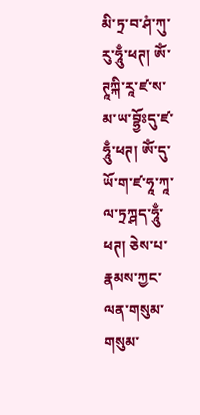མི་ཏྲ་བ་ཤཾ་ཀུ་རུ་ཧཱུྃ་ཕཊ། ཨོཾ་ཊཱཀྐི་རཱ་ཛ་ས་མ་ཡ་བྷྱོཿདུ་ཛ་ཧཱུྃ་ཕཊ། ཨོཾ་དུ་ཡོ་ག་ཛ་ཧཱ་ཀཱ་ལ་ཏྲཀྴད་ཧཱུྃ་ཕཊ། ཅེས་པ་རྣམས་ཀྱང་ལན་གསུམ་གསུམ་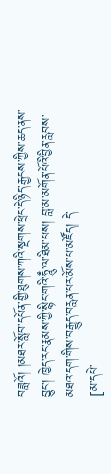བཟླའོ། །མཐར་སློབ་དཔོན་གྱི་ཐུགས་ཀའི་སྔགས་ཕྲེང་དེ་ཉིད་རྒྱངས་ཀྱིས་ཆད་ནས་བྱུང་། ཁྱེད་རང་རྣམས་ཀྱི་སྙིང་གའི་ཧཱུྃ་ལ་ཐིམ་པས། བླ་མ་མགོན་པོའི་བྱིན་རླབས་མཐའ་དག་གིས་བརྒྱུད་བརླན་པར་མོས་པ་མཛོད། དེ་
[མ་དཔེ་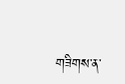གཟིགས་ན་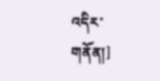འདིར་གནོན།]